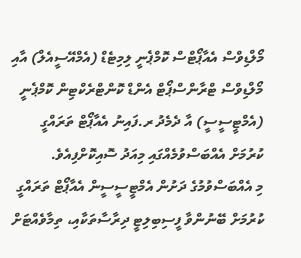މޯލްޑިވްސް އެއާޕޯޓްސް ކޮމްޕެނީ ލިމިޓެޑް (އެމްއޭސީއެލް) އާއި މޯލްޑިވްސް ޓްރާންސްޕޯޓް އެންޑް ކޮންޓްރެކްޓިން ކޮމްޕެނީ (އެމްޓީސީސީ) އާ ދެމެދު ރ.ފައިނު އެއާޕޯޓް ތަރައްގީ ކުރުމަށް އެއްބަސްވުމެއްގައި މިއަދު ސޮއިކޮށްފިއެވެ.
މި އެއްބަސްވުމުގެ ދަށުން އެމްޓީސީސީން އެއާޕޯޓް ތަރައްގީ ކުރުމަށް ބޭނުންވާ ފީސިބިލިޓީ ދިރާސާތަކާއި، ތިމާވެއްޓަށް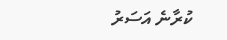ކުރާނެ އަސަރު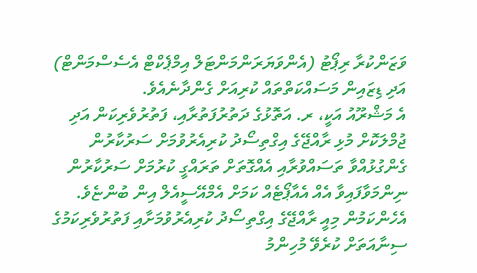ވަޒަންކުރާ ރިޕޯޓު (އެންވަޔަރަންމަންޓަލް އިމްޕެކްޓް އެސެސްމަންޓް) އަދި ޑިޒައިން މަސައްކަތްތައް ކުރިއަށް ގެންދާނެއެވެ.
އެ މަޝްރޫއު އަކީ، ރ. އަތޮޅުގެ ދަތުރުފަތުރާއި، ފަތުރުވެރިކަން އަދި ޖުމްލަކޮށް މުޅި ރާއްޖޭގެ އިގްތިސޯދު ކުރިއެރުވުމަށް ސަރުކާރުން ގެންގުޅުއްވާ ތަސައްވުރާއި އެއްގޮތަށް ތަރައްގީ ކުރުމަށް ސަރުކާރުން ނިންމަވާފައިވާ އެއް އެއާޕޯޓެއް ކަމަށް އެމްއޭސީއެލް އިން ބުންޏެވެ.
އެހެންކަމުން މިއީ ރާއްޖޭގެ އިގްތިސޯދު ކުރިއެރުވުމަށާއި ފަތުރުވެރިކަމުގެ ސިނާއަތަށް ކުރެވޭ މުހިންމު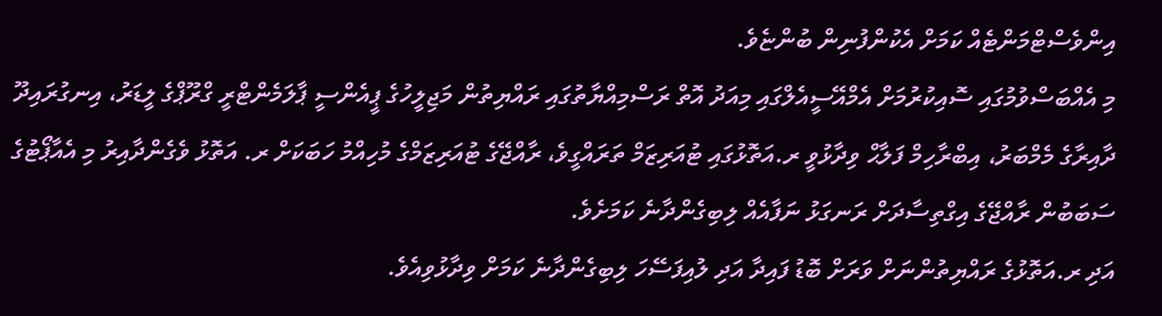އިންވެސްޓްމަންޓެއް ކަމަށް އެކުންފުނިން ބުންޏެވެ.
މި އެއްބަސްވުމުގައި ސޮއިކުރުމަށް އެމްއޭސީއެލްގައި މިއަދު އޮތް ރަސްމިއްޔާތުގައި ރައްޔިތުން މަޖިލީހުގެ ޕީއެންސީ ޕާލަމެންޓްރީ ގްރޫޕްގެ ލީޑަރު، އިނގުރައިދޫ ދާއިރާގެ މެމްބަރު، އިބްރާހިމް ފަލާޙް ވިދާޅުވީ ރ.އަތޮޅުގައި ޓުއަރިޒަމް ތަރައްގީވެ، ރާއްޖޭގެ ޓުއަރިޒަމްގެ މުހިއްމު ހަބަކަށް ރ. އަތޮޅު ވެގެންދާއިރު މި އެއާޕޯޓުގެ ސަބަބުން ރާއްޖޭގެ އިގްތިސާދަށް ރަނގަޅު ނަފާއެއް ލިބިގެންދާނެ ކަމަށެވެ.
އަދި ރ.އަތޮޅުގެ ރައްޔިތުންނަށް ވަރަށް ބޮޑު ފައިދާ އަދި ލުއިފަސޭހަ ލިބިގެންދާނެ ކަމަށް ވިދާޅުވިއެވެ.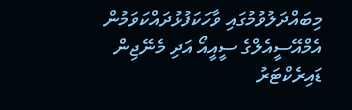މިބައްދަލުވުމުގައި ވާހަކަފުޅުދައްކަވަމުން އެމްއޭސީއެލްގެ ސީއީއޯ އަދި މެނޭޖިން ޑައިރެކްޓަރު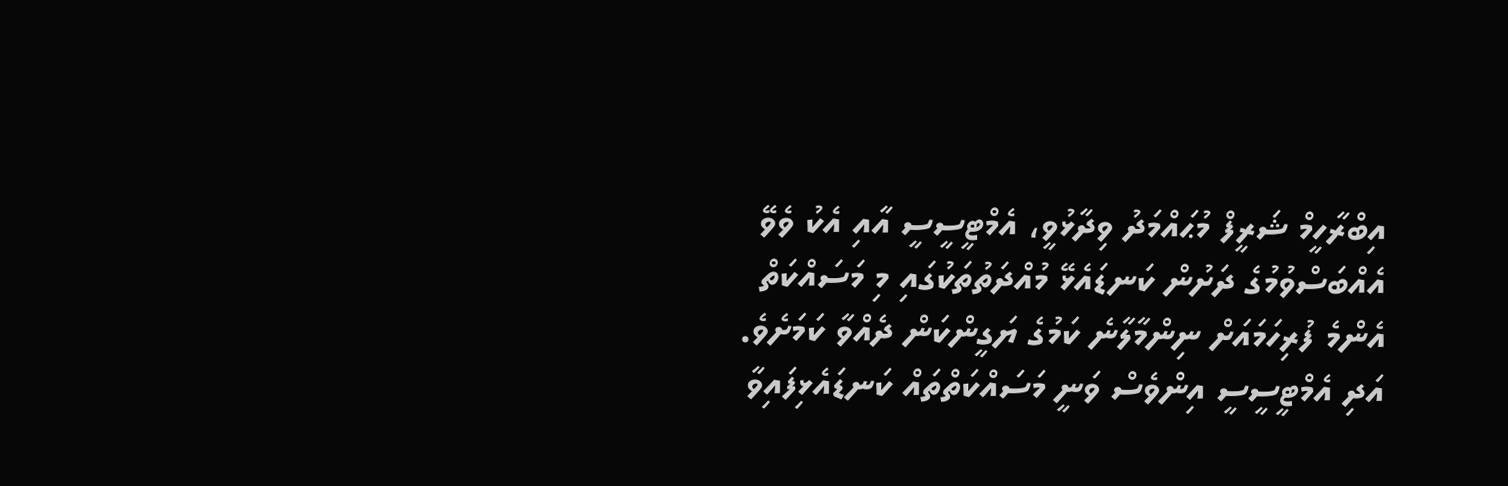އިބްރާހީމް ޝަރީފް މުޙައްމަދު ވިދާޅުވީ، އެމްޓީސީސީ އާއި އެކު ވެވޭ އެއްބަސްވުމުގެ ދަށުން ކަނޑައެޅޭ މުއްދަތުތަކުގައި މި މަސައްކަތް އެންމެ ފުރިހަމައަށް ނިންމާލާނެ ކަމުގެ ޔަގީންކަން ދެއްވާ ކަމަށެވެ. އަދި އެމްޓީސީސީ އިންވެސް ވަނީ މަސައްކަތްތައް ކަނޑައެޅިފައިވާ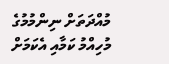މުއްދަތަށް ނިންމުމުގެ މުހިއްމު ކަމާއި އެކަމަށް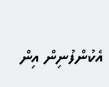އެކުންފުނިން އިން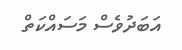އަބަދުވެސް މަސައްކަތް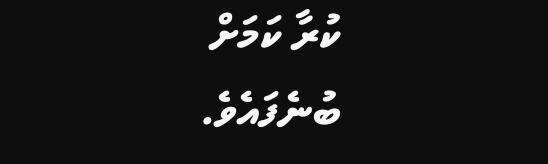ކުރާ ކަމަށް ބުނެފައެވެ.